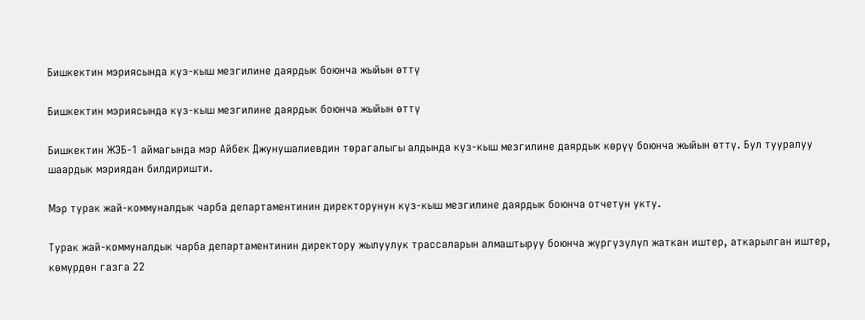Бишкектин мэриясында күз-кыш мезгилине даярдык боюнча жыйын өттү

Бишкектин мэриясында күз-кыш мезгилине даярдык боюнча жыйын өттү

Бишкектин ЖЭБ-1 аймагында мэр Айбек Джунушалиевдин төрагалыгы алдында күз-кыш мезгилине даярдык көрүү боюнча жыйын өттү. Бул тууралуу шаардык мэриядан билдиришти.

Мэр турак жай-коммуналдык чарба департаментинин директорунун күз-кыш мезгилине даярдык боюнча отчетун укту.

Турак жай-коммуналдык чарба департаментинин директору жылуулук трассаларын алмаштыруу боюнча жүргүзүлүп жаткан иштер, аткарылган иштер, көмүрдөн газга 22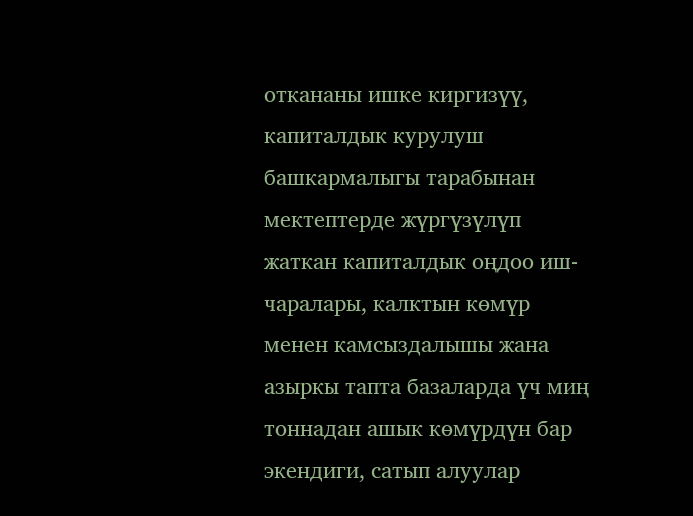откананы ишке киргизүү, капиталдык курулуш башкармалыгы тарабынан мектептерде жүргүзүлүп жаткан капиталдык оңдоо иш-чаралары, калктын көмүр менен камсыздалышы жана азыркы тапта базаларда үч миң тоннадан ашык көмүрдүн бар экендиги, сатып алуулар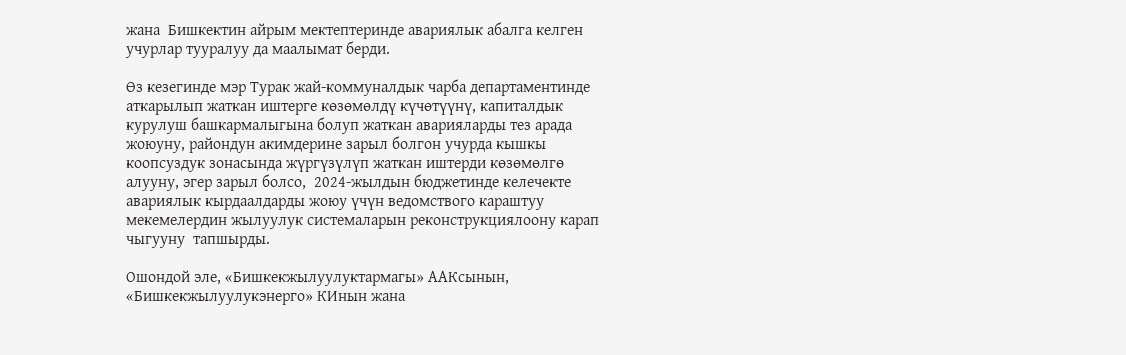жана  Бишкектин айрым мектептеринде авариялык абалга келген учурлар тууралуу да маалымат берди.

Өз кезегинде мэр Турак жай-коммуналдык чарба департаментинде  аткарылып жаткан иштерге көзөмөлдү күчөтүүнү, капиталдык курулуш башкармалыгына болуп жаткан аварияларды тез арада жоюуну, райондун акимдерине зарыл болгон учурда кышкы коопсуздук зонасында жүргүзүлүп жаткан иштерди көзөмөлгө алууну, эгер зарыл болсо,  2024-жылдын бюджетинде келечекте авариялык кырдаалдарды жоюу үчүн ведомствого караштуу мекемелердин жылуулук системаларын реконструкциялоону карап чыгууну  тапшырды.

Ошондой эле, «Бишкекжылуулуктармагы» ААКсынын, «Бишкекжылуулукэнерго» КИнын жана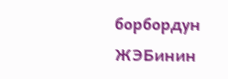борбордун ЖЭБинин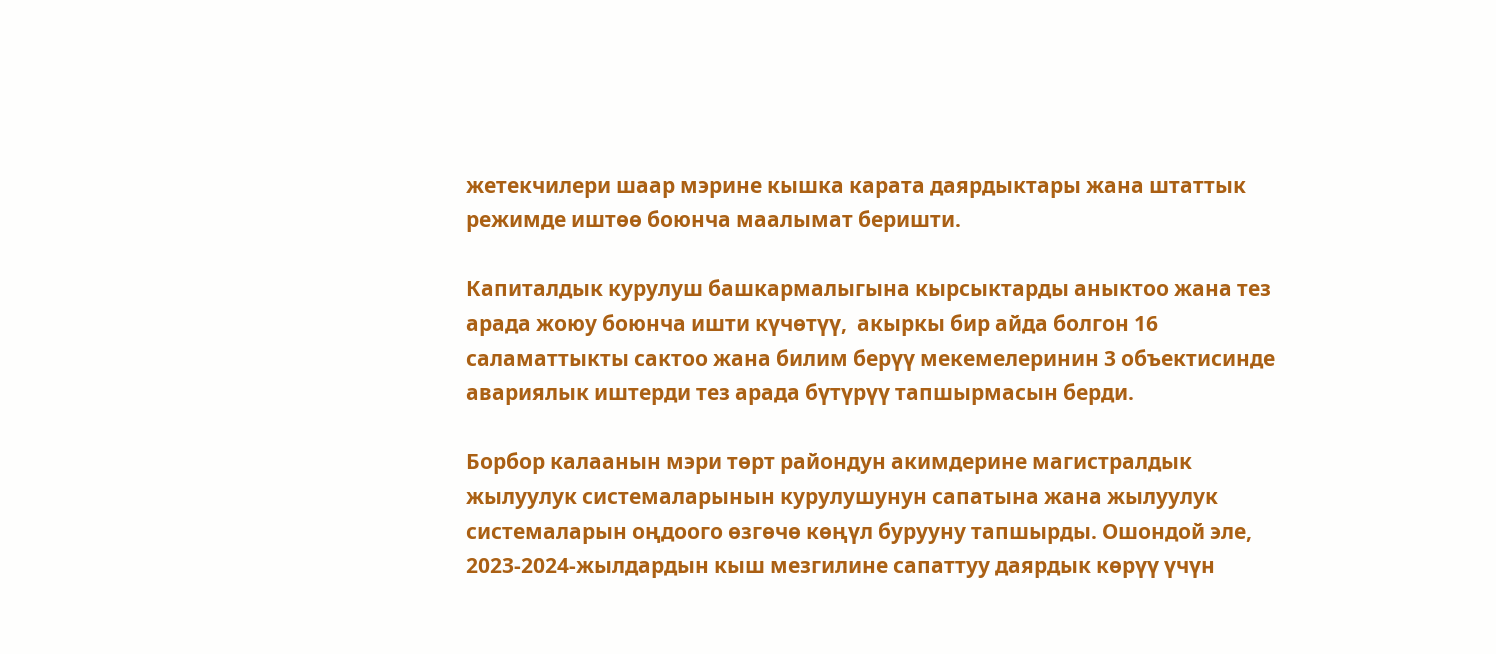жетекчилери шаар мэрине кышка карата даярдыктары жана штаттык режимде иштөө боюнча маалымат беришти.

Капиталдык курулуш башкармалыгына кырсыктарды аныктоо жана тез арада жоюу боюнча ишти күчөтүү,  акыркы бир айда болгон 16 саламаттыкты сактоо жана билим берүү мекемелеринин 3 объектисинде авариялык иштерди тез арада бүтүрүү тапшырмасын берди.

Борбор калаанын мэри төрт райондун акимдерине магистралдык жылуулук системаларынын курулушунун сапатына жана жылуулук системаларын оңдоого өзгөчө көңүл бурууну тапшырды. Ошондой эле, 2023-2024-жылдардын кыш мезгилине сапаттуу даярдык көрүү үчүн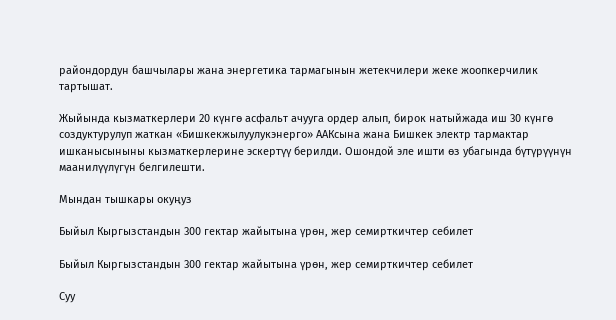райондордун башчылары жана энергетика тармагынын жетекчилери жеке жоопкерчилик тартышат.

Жыйында кызматкерлери 20 күнгө асфальт ачууга ордер алып, бирок натыйжада иш 30 күнгө создуктурулуп жаткан «Бишкекжылуулукэнерго» ААКсына жана Бишкек электр тармактар ишканысыныны кызматкерлерине эскертүү берилди. Ошондой эле ишти өз убагында бүтүрүүнүн маанилүүлүгүн белгилешти.

Мындан тышкары окуңуз

Быйыл Кыргызстандын 300 гектар жайытына үрөн, жер семирткичтер себилет

Быйыл Кыргызстандын 300 гектар жайытына үрөн, жер семирткичтер себилет

Суу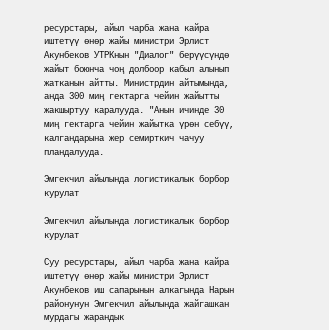ресурстары, айыл чарба жана кайра иштетүү өнөр жайы министри Эрлист Акунбеков УТРКнын "Диалог" берүүсүндө жайыт боюнча чоң долбоор кабыл алынып жатканын айтты. Министрдин айтымында, анда 300 миң гектарга чейин жайытты жакшыртуу каралууда. "Анын ичинде 30 миң гектарга чейин жайытка үрөн себүү, калгандарына жер семирткич чачуу пландалууда.

Эмгекчил айылында логистикалык борбор курулат

Эмгекчил айылында логистикалык борбор курулат

Суу ресурстары, айыл чарба жана кайра иштетүү өнөр жайы министри Эрлист Акунбеков иш сапарынын алкагында Нарын районунун Эмгекчил айылында жайгашкан мурдагы жарандык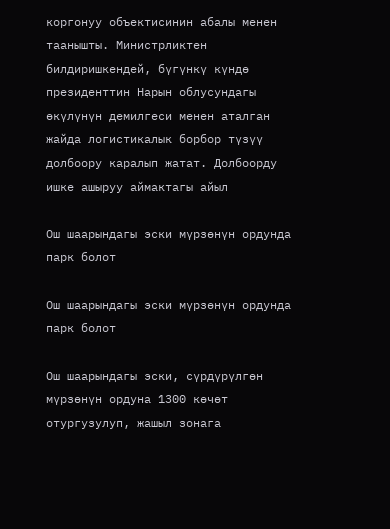коргонуу объектисинин абалы менен таанышты. Министрликтен билдиришкендей, бүгүнкү күндө президенттин Нарын облусундагы өкүлүнүн демилгеси менен аталган жайда логистикалык борбор түзүү долбоору каралып жатат. Долбоорду ишке ашыруу аймактагы айыл

Ош шаарындагы эски мүрзөнүн ордунда парк болот

Ош шаарындагы эски мүрзөнүн ордунда парк болот

Ош шаарындагы эски, сүрдүрүлгөн мүрзөнүн ордуна 1300 көчөт отургузулуп, жашыл зонага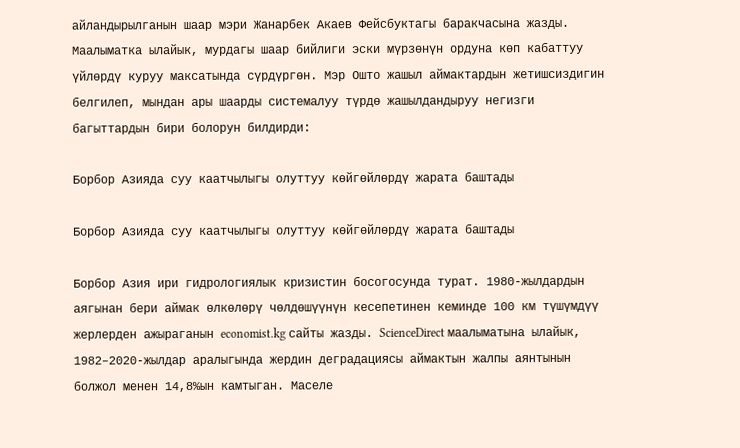айландырылганын шаар мэри Жанарбек Акаев Фейсбуктагы баракчасына жазды. Маалыматка ылайык, мурдагы шаар бийлиги эски мүрзөнүн ордуна көп кабаттуу үйлөрдү куруу максатында сүрдүргөн. Мэр Ошто жашыл аймактардын жетишсиздигин белгилеп, мындан ары шаарды системалуу түрдө жашылдандыруу негизги багыттардын бири болорун билдирди:

Борбор Азияда суу каатчылыгы олуттуу көйгөйлөрдү жарата баштады

Борбор Азияда суу каатчылыгы олуттуу көйгөйлөрдү жарата баштады

Борбор Азия ири гидрологиялык кризистин босогосунда турат. 1980-жылдардын аягынан бери аймак өлкөлөрү чөлдөшүүнүн кесепетинен кеминде 100 км түшүмдүү жерлерден ажыраганын economist.kg сайты жазды. ScienceDirect маалыматына ылайык, 1982–2020-жылдар аралыгында жердин деградациясы аймактын жалпы аянтынын болжол менен 14,8%ын камтыган. Маселе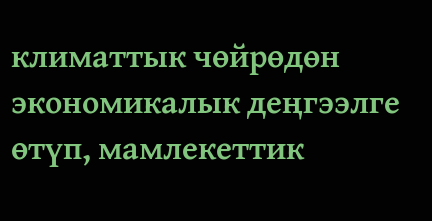климаттык чөйрөдөн экономикалык деңгээлге өтүп, мамлекеттик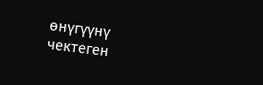өнүгүүнү чектеген